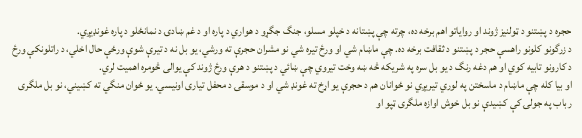حجره د پښتنو د ټولنیز ژوند او روایاتو اهم برخه ده، چرته چې پښتانه د خپلو مسلو، جنگ جگړو د هواري د پاره او د غم ښادۍ د نمانځلو د پاره غونډیږي.
د زرگونو کلونو راهسې حجر د پښتنو د ثقافت برخه ده. چې ماښام شي او ورځ تیره شي نو مشران حجرې ته ورشي، یو بل نه د تیرې شوې ورځې حال اخلي، د راتلونکې ورځ د کارونو تابیه کوي او هم دغه رنگ د یو بل سره په شریکه څه ښه وخت تیروي چې ښائي د پښتنو د هرې ورځ ژوند کې یوالی څومره اهمیت لري.
او بیا کله چې ماښام د ماسختن په لوري تیریږي نو ځوانان هم د حجرې یو اړخ ته غونډ شي او د موسقۍ د محفل تیاری اونیسي. یو ځوان منگي ته کښیني، نو بل ملگری رباب په جولۍ کې کښیدې نو بل خوش اوازه ملگری ټپو او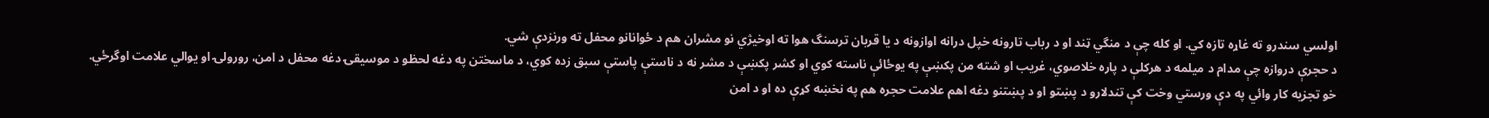اولسي سندرو ته غاړه تازه کي. او کله چې د منگي ټند او د رباب تارونه خپل درانه اوازونه د یا قربان ترسنگ هوا ته اوخیژي نو مشران هم د ځوانانو محفل ته ورنزدې شي.
د حجرې دروازه چې مدام د میلمه د هرکلې د پاره خلاصوي، غریب او شته من پکښې په یوځائې ناسته کوي او کشر پکښې د مشر نه د ناستې پاستې سبق زده کوي، د ماسختن په دغه لحظو د موسیقۍ دغه محفل د امن، رورولۍ او یوالي علامت اوگرځي.
خو تجزیه کار وائي په دې ورستي وخت کې تندلارو د پښتو او د پښتنو دغه اهم علامت حجره هم په نخښه کړې ده او د امن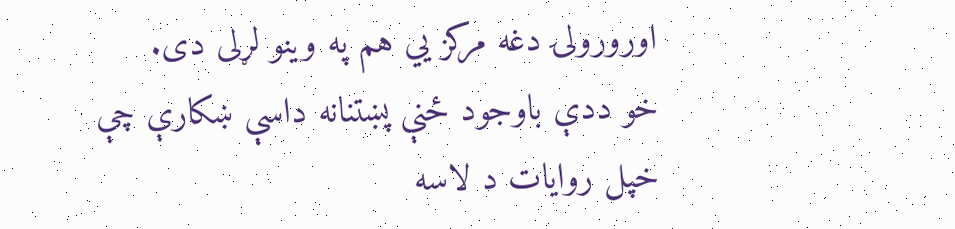اورورولۍ دغه مرکز يي هم په وینو لړلی دی.
خو ددې باوجود ځنې پښتنانه داسې ښکارې چې خپل روایات د لاسه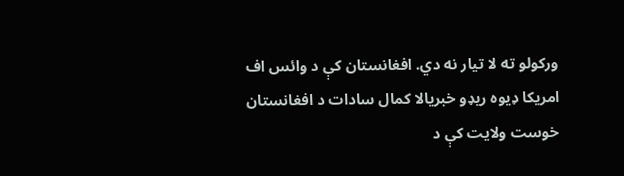ورکولو ته لا تیار نه دي. افغانستان کې د وائس اف امریکا ډیوه ریډو خبریالا کمال سادات د افغانستان خوست ولایت کې د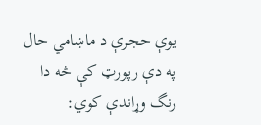یوې حجرې د ماښامي حال په دې رپورټ کې څه دا رنگ وړاندې کوي: